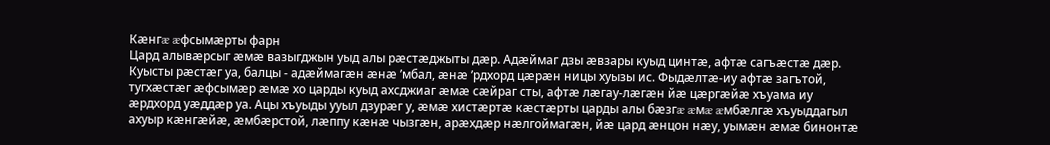Кæнгæ æфсымæрты фарн
Цард алывæрсыг æмæ вазыгджын уыд алы рæстæджыты дæр. Адæймаг дзы æвзары куыд цинтæ, афтæ сагъæстæ дæр. Куысты рæстæг уа, балцы - адæймагæн æнæ ’мбал, æнæ ’рдхорд цæрæн ницы хуызы ис. Фыдæлтæ-иу афтæ загътой, тугхæстæг æфсымæр æмæ хо царды куыд ахсджиаг æмæ сæйраг сты, афтæ лæгау-лæгæн йæ цæргæйæ хъуама иу æрдхорд уæддæр уа. Ацы хъуыды ууыл дзурæг у, æмæ хистæртæ кæстæрты царды алы бæзгæ æмæ æмбæлгæ хъуыддагыл ахуыр кæнгæйæ, æмбæрстой, лæппу кæнæ чызгæн, арæхдæр нæлгоймагæн, йæ цард æнцон нæу, уымæн æмæ бинонтæ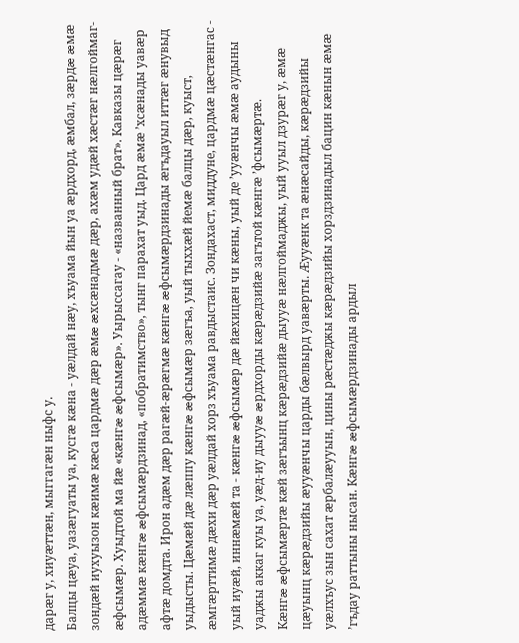дарæг у, хиуæттæн, мыггагæн ныфс у.
Балцы цæуа, уазæгуаты уа, кусгæ кæна - уæлдай нæу, хъуама йын уа æрдхорд, æмбал, зæрдæ æмæ зондæй иухуызон кæимæ кæса цардмæ дæр æмæ æхсæнадмæ дæр, ахæм удæй хæстæг нæлгоймаг-æфсымæр. Хуыдтой ма йæ «кæнгæ æфсымæр». Уырыссагау - «названный брат». Кавказы цæрæг адæммæ кæнгæ æфсымæрдзинад, «побратимство», тынг парахат уыд. Цард æмæ ’хсæнады уавæр афтæ домдта. Ирон адæм дæр рагæй-æрæгмæ кæнгæ æфсымæрдзинады æгъдауыл иттæг æнувыд уыдысты. Цæмæй дæ лæппу кæнгæ æфсымæр зæгъа, уый тыххæй йемæ балцы дæр, куыст, æмгæрттимæ дæхи дæр уæлдай хорз хъуама равдыстаис. Зондахаст, миддуне, цардмæ цæстæнгас - уый иуæй, иннæмæй та - кæнгæ æфсымæр дæ йæхицæн чи кæны, уый де ’ууæнчы æмæ аудыны уаджы аккаг куы уа, уæд-иу дыууæ æрдхорды кæрæдзийæ загътой кæнгæ ’фсымæртæ.
Кæнгæ æфсымæртæ кæй зæгъынц кæрæдзийæ дыууæ нæлгоймаджы, уый ууыл дзурæг у, æмæ цæуынц кæрæдзийы æууæнчы царды бæлвырд уавæрты. Æууæнк та æнæсайды, кæрæдзийы уæлхъус зын сахат æрбалæууын, цины рæстæджы кæрæдзийы хорздзинадыл бацин кæнын æмæ ’гъдау раттыны нысан. Кæнгæ æфсымæрдзинады ардыл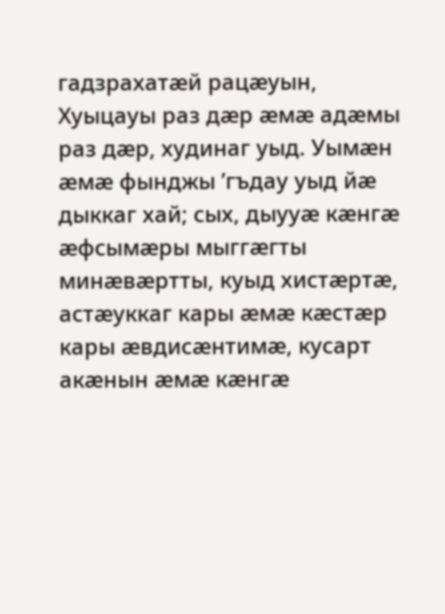гадзрахатæй рацæуын, Хуыцауы раз дæр æмæ адæмы раз дæр, худинаг уыд. Уымæн æмæ фынджы ’гъдау уыд йæ дыккаг хай; сых, дыууæ кæнгæ æфсымæры мыггæгты минæвæртты, куыд хистæртæ, астæуккаг кары æмæ кæстæр кары æвдисæнтимæ, кусарт акæнын æмæ кæнгæ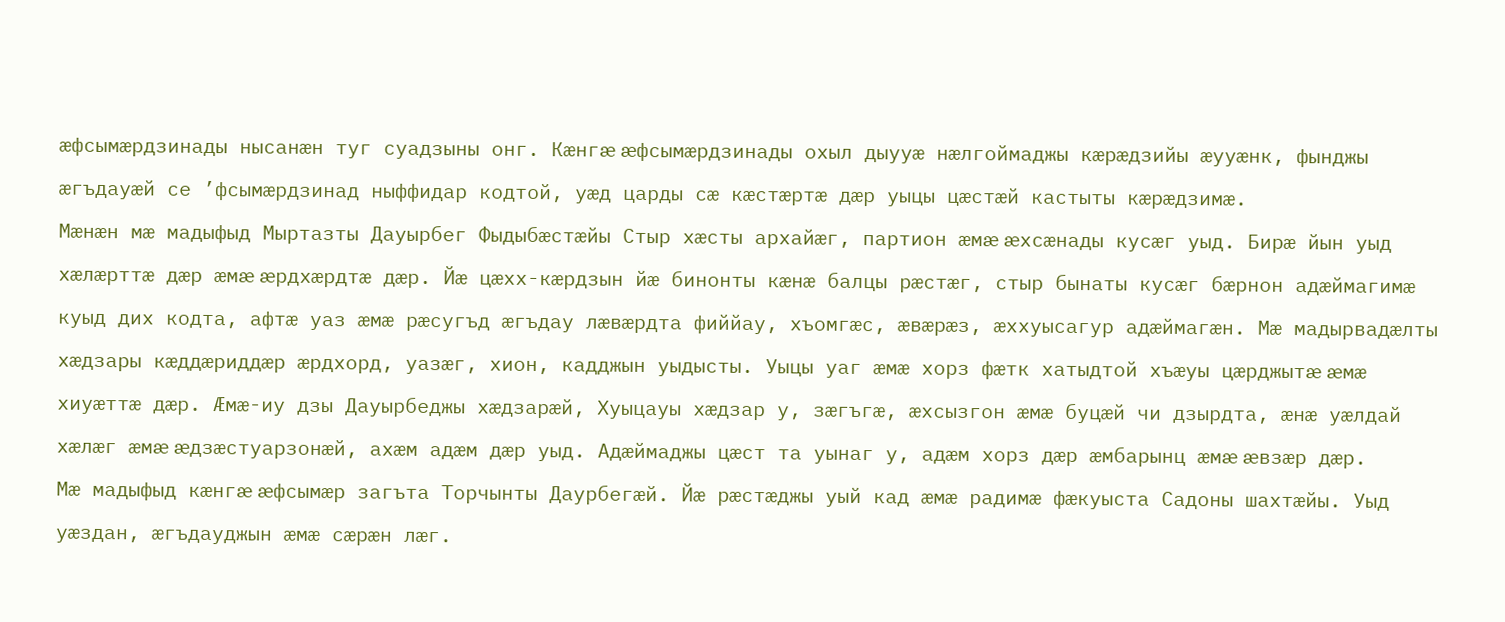æфсымæрдзинады нысанæн туг суадзыны онг. Кæнгæ æфсымæрдзинады охыл дыууæ нæлгоймаджы кæрæдзийы æууæнк, фынджы æгъдауæй се ’фсымæрдзинад ныффидар кодтой, уæд царды сæ кæстæртæ дæр уыцы цæстæй кастыты кæрæдзимæ.
Мæнæн мæ мадыфыд Мыртазты Дауырбег Фыдыбæстæйы Стыр хæсты архайæг, партион æмæ æхсæнады кусæг уыд. Бирæ йын уыд хæлæрттæ дæр æмæ æрдхæрдтæ дæр. Йæ цæхх-кæрдзын йæ бинонты кæнæ балцы рæстæг, стыр бынаты кусæг бæрнон адæймагимæ куыд дих кодта, афтæ уаз æмæ рæсугъд æгъдау лæвæрдта фиййау, хъомгæс, æвæрæз, æххуысагур адæймагæн. Мæ мадырвадæлты хæдзары кæддæриддæр æрдхорд, уазæг, хион, кадджын уыдысты. Уыцы уаг æмæ хорз фæтк хатыдтой хъæуы цæрджытæ æмæ хиуæттæ дæр. Æмæ-иу дзы Дауырбеджы хæдзарæй, Хуыцауы хæдзар у, зæгъгæ, æхсызгон æмæ буцæй чи дзырдта, æнæ уæлдай хæлæг æмæ æдзæстуарзонæй, ахæм адæм дæр уыд. Адæймаджы цæст та уынаг у, адæм хорз дæр æмбарынц æмæ æвзæр дæр.
Мæ мадыфыд кæнгæ æфсымæр загъта Торчынты Даурбегæй. Йæ рæстæджы уый кад æмæ радимæ фæкуыста Садоны шахтæйы. Уыд уæздан, æгъдауджын æмæ сæрæн лæг.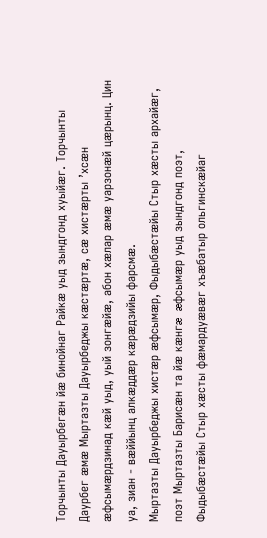Торчынты Дауырбегæн йæ бинойнаг Райкæ уыд зындгонд хуыйæг. Торчынты Даурбег æмæ Мыртазты Дауырбеджы кæстæртæ, сæ хистæрты ’хсæн æфсымæрдзинад кæй уыд, уый зонгæйæ, абон хæлар æмæ уарзонæй цæрынц. Цин уа, зиан - вæййынц алкæддæр кæрæдзийы фарсмæ.
Мыртазты Дауырбеджы хистæр æфсымæр, Фыдыбæстæйы Стыр хæсты архайæг, поэт Мыртазты Барисæн та йæ кæнгæ æфсымæр уыд зындгонд поэт, Фыдыбæстæйы Стыр хæсты фæмардуæвæг хъæбатыр ольгинскæйаг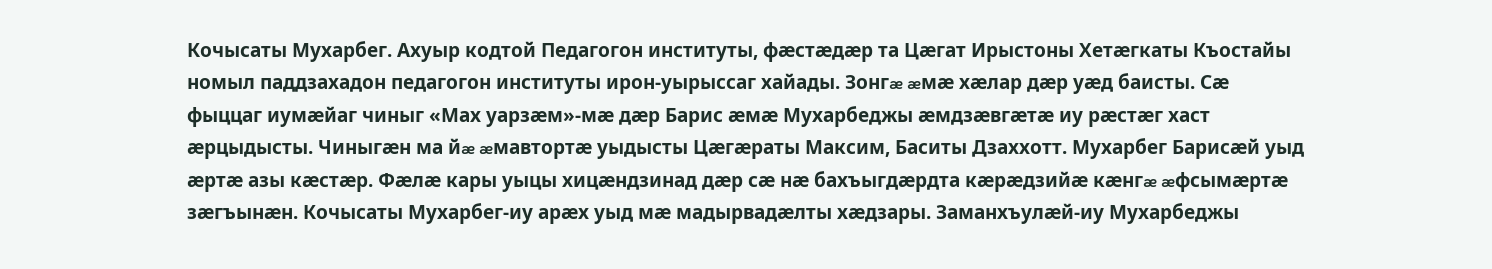Кочысаты Мухарбег. Ахуыр кодтой Педагогон институты, фæстæдæр та Цæгат Ирыстоны Хетæгкаты Къостайы номыл паддзахадон педагогон институты ирон-уырыссаг хайады. Зонгæ æмæ хæлар дæр уæд баисты. Сæ фыццаг иумæйаг чиныг «Мах уарзæм»-мæ дæр Барис æмæ Мухарбеджы æмдзæвгæтæ иу рæстæг хаст æрцыдысты. Чиныгæн ма йæ æмавтортæ уыдысты Цæгæраты Максим, Баситы Дзаххотт. Мухарбег Барисæй уыд æртæ азы кæстæр. Фæлæ кары уыцы хицæндзинад дæр сæ нæ бахъыгдæрдта кæрæдзийæ кæнгæ æфсымæртæ зæгъынæн. Кочысаты Мухарбег-иу арæх уыд мæ мадырвадæлты хæдзары. Заманхъулæй-иу Мухарбеджы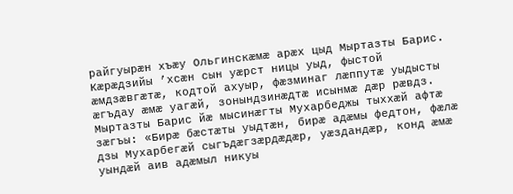райгуырæн хъæу Ольгинскæмæ арæх цыд Мыртазты Барис. Кæрæдзийы ’хсæн сын уæрст ницы уыд, фыстой æмдзæвгæтæ, кодтой ахуыр, фæзминаг лæппутæ уыдысты æгъдау æмæ уагæй, зонындзинæдтæ исынмæ дæр рæвдз. Мыртазты Барис йæ мысинæгты Мухарбеджы тыххæй афтæ зæгъы: «Бирæ бæстæты уыдтæн, бирæ адæмы федтон, фæлæ дзы Мухарбегæй сыгъдæгзæрдæдæр, уæздандæр, конд æмæ уындæй аив адæмыл никуы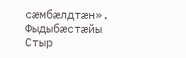сæмбæлдтæн». Фыдыбæстæйы Стыр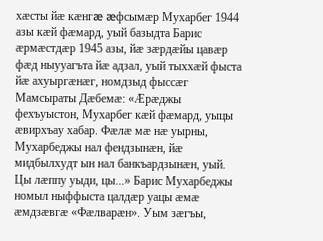хæсты йæ кæнгæ æфсымæр Мухарбег 1944 азы кæй фæмард, уый базыдта Барис æрмæстдæр 1945 азы, йæ зæрдæйы цавæр фæд ныууагъта йæ адзал, уый тыххæй фыста йæ ахуыргæнæг, номдзыд фыссæг Мамсыраты Дæбемæ: «Æрæджы фехъуыстон, Мухарбег кæй фæмард, уыцы æвирхъау хабар. Фæлæ мæ нæ уырны, Мухарбеджы нал фендзынæн, йæ мидбылхудт ын нал банкъардзынæн, уый. Цы лæппу уыди, цы...» Барис Мухарбеджы номыл ныффыста цалдæр уацы æмæ æмдзæвгæ «Фæлварæн». Уым зæгъы,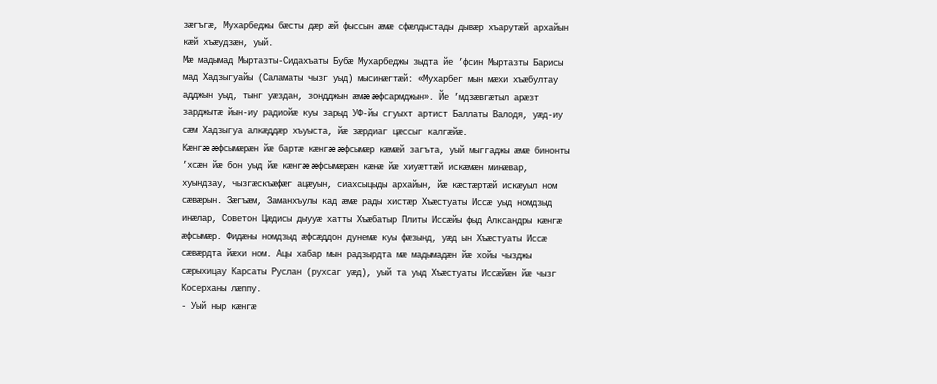зæгъгæ, Мухарбеджы бæсты дæр æй фыссын æмæ сфæлдыстады дывæр хъарутæй архайын кæй хъæудзæн, уый.
Мæ мадымад Мыртазты-Сидахъаты Бубæ Мухарбеджы зыдта йе ’фсин Мыртазты Барисы мад Хадзыгуайы (Саламаты чызг уыд) мысинæгтæй: «Мухарбег мын мæхи хъæбултау адджын уыд, тынг уæздан, зондджын æмæ æфсармджын». Йе ’мдзæвгæтыл арæзт зарджытæ йын-иу радиойæ куы зарыд УФ-йы сгуыхт артист Баллаты Валодя, уæд-иу сæм Хадзыгуа алкæддæр хъуыста, йæ зæрдиаг цæссыг калгæйæ.
Кæнгæ æфсымæрæн йæ бартæ кæнгæ æфсымæр кæмæй загъта, уый мыггаджы æмæ бинонты ’хсæн йæ бон уыд йæ кæнгæ æфсымæрæн кæнæ йæ хиуæттæй искæмæн минæвар, хуындзау, чызгæскъæфæг ацæуын, сиахсыцыды архайын, йæ кæстæртæй искæуыл ном сæвæрын. Зæгъæм, Заманхъулы кад æмæ рады хистæр Хъæстуаты Иссæ уыд номдзыд инæлар, Советон Цæдисы дыууæ хатты Хъæбатыр Плиты Иссæйы фыд Алксандры кæнгæ æфсымæр. Фидæны номдзыд æфсæддон дунемæ куы фæзынд, уæд ын Хъæстуаты Иссæ сæвæрдта йæхи ном. Ацы хабар мын радзырдта мæ мадымадæн йæ хойы чызджы сæрыхицау Карсаты Руслан (рухсаг уæд), уый та уыд Хъæстуаты Иссæйæн йæ чызг Косерханы лæппу.
- Уый ныр кæнгæ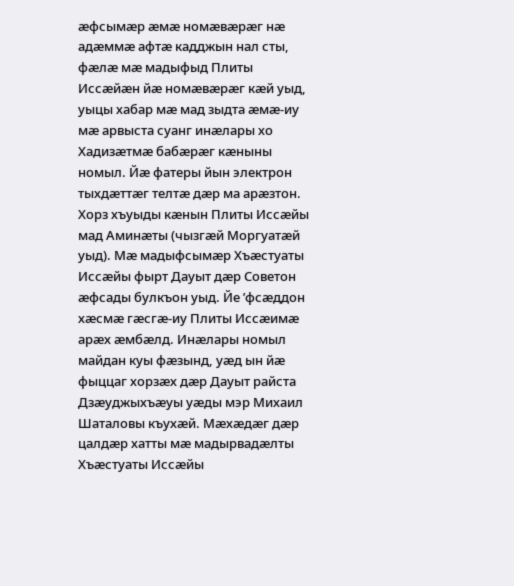æфсымæр æмæ номæвæрæг нæ адæммæ афтæ кадджын нал сты, фæлæ мæ мадыфыд Плиты Иссæйæн йæ номæвæрæг кæй уыд, уыцы хабар мæ мад зыдта æмæ-иу мæ арвыста суанг инæлары хо Хадизæтмæ бабæрæг кæныны номыл. Йæ фатеры йын электрон тыхдæттæг телтæ дæр ма арæзтон. Хорз хъуыды кæнын Плиты Иссæйы мад Аминæты (чызгæй Моргуатæй уыд). Мæ мадыфсымæр Хъæстуаты Иссæйы фырт Дауыт дæр Советон æфсады булкъон уыд. Йе ’фсæддон хæсмæ гæсгæ-иу Плиты Иссæимæ арæх æмбæлд. Инæлары номыл майдан куы фæзынд, уæд ын йæ фыццаг хорзæх дæр Дауыт райста Дзæуджыхъæуы уæды мэр Михаил Шаталовы къухæй. Мæхæдæг дæр цалдæр хатты мæ мадырвадæлты Хъæстуаты Иссæйы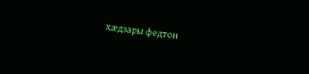хæдзары федтон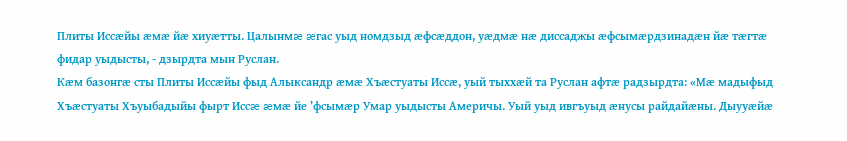Плиты Иссæйы æмæ йæ хиуæтты. Цалынмæ æгас уыд номдзыд æфсæддон, уæдмæ нæ диссаджы æфсымæрдзинадæн йæ тæгтæ фидар уыдысты, - дзырдта мын Руслан.
Кæм базонгæ сты Плиты Иссæйы фыд Алыксандр æмæ Хъæстуаты Иссæ, уый тыххæй та Руслан афтæ радзырдта: «Мæ мадыфыд Хъæстуаты Хъуыбадыйы фырт Иссæ æмæ йе ’фсымæр Умар уыдысты Америчы. Уый уыд ивгъуыд æнусы райдайæны. Дыууæйæ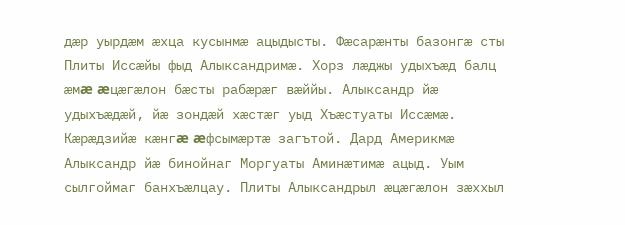дæр уырдæм æхца кусынмæ ацыдысты. Фæсарæнты базонгæ сты Плиты Иссæйы фыд Алыксандримæ. Хорз лæджы удыхъæд балц æмæ æцæгæлон бæсты рабæрæг вæййы. Алыксандр йæ удыхъæдæй, йæ зондæй хæстæг уыд Хъæстуаты Иссæмæ. Кæрæдзийæ кæнгæ æфсымæртæ загътой. Дард Америкмæ Алыксандр йæ бинойнаг Моргуаты Аминæтимæ ацыд. Уым сылгоймаг банхъæлцау. Плиты Алыксандрыл æцæгæлон зæххыл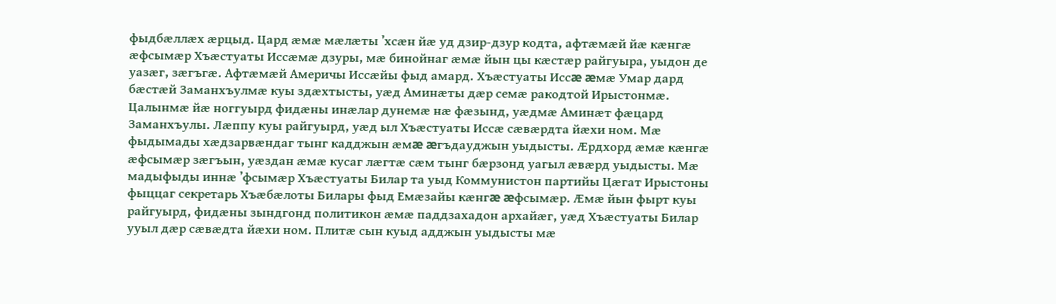фыдбæллæх æрцыд. Цард æмæ мæлæты ’хсæн йæ уд дзир-дзур кодта, афтæмæй йæ кæнгæ æфсымæр Хъæстуаты Иссæмæ дзуры, мæ бинойнаг æмæ йын цы кæстæр райгуыра, уыдон де уазæг, зæгъгæ. Афтæмæй Америчы Иссæйы фыд амард. Хъæстуаты Иссæ æмæ Умар дард бæстæй Заманхъулмæ куы здæхтысты, уæд Аминæты дæр семæ ракодтой Ирыстонмæ. Цалынмæ йæ ноггуырд фидæны инæлар дунемæ нæ фæзынд, уæдмæ Аминæт фæцард Заманхъулы. Лæппу куы райгуырд, уæд ыл Хъæстуаты Иссæ сæвæрдта йæхи ном. Мæ фыдымады хæдзарвæндаг тынг кадджын æмæ æгъдауджын уыдысты. Æрдхорд æмæ кæнгæ æфсымæр зæгъын, уæздан æмæ кусаг лæгтæ сæм тынг бæрзонд уагыл æвæрд уыдысты. Мæ мадыфыды иннæ ’фсымæр Хъæстуаты Билар та уыд Коммунистон партийы Цæгат Ирыстоны фыццаг секретарь Хъæбæлоты Билары фыд Емæзайы кæнгæ æфсымæр. Æмæ йын фырт куы райгуырд, фидæны зындгонд политикон æмæ паддзахадон архайæг, уæд Хъæстуаты Билар ууыл дæр сæвæдта йæхи ном. Плитæ сын куыд адджын уыдысты мæ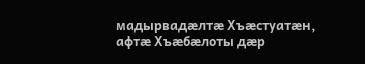мадырвадæлтæ Хъæстуатæн, афтæ Хъæбæлоты дæр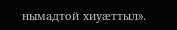нымадтой хиуæттыл».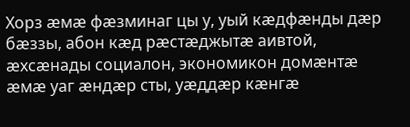Хорз æмæ фæзминаг цы у, уый кæдфæнды дæр бæззы, абон кæд рæстæджытæ аивтой, æхсæнады социалон, экономикон домæнтæ æмæ уаг æндæр сты, уæддæр кæнгæ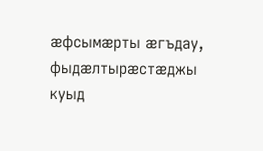æфсымæрты æгъдау, фыдæлтырæстæджы куыд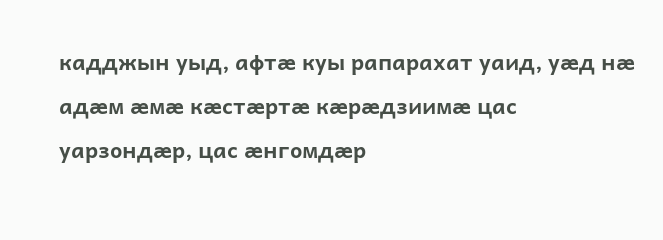кадджын уыд, афтæ куы рапарахат уаид, уæд нæ адæм æмæ кæстæртæ кæрæдзиимæ цас уарзондæр, цас æнгомдæр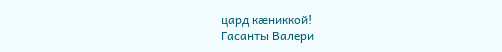цард кæниккой!
Гасанты Валери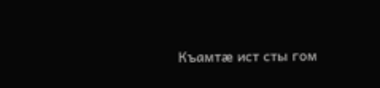Къамтæ ист сты гом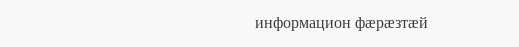информацион фæрæзтæй